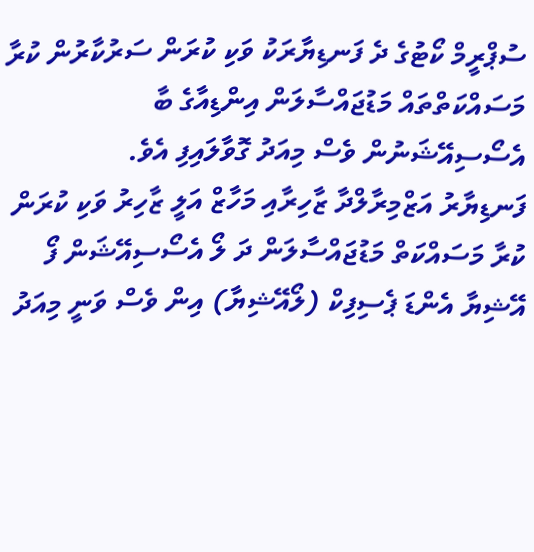ސުޕްރީމް ކޯޓުގެ ދެ ފަނޑިޔާރަކު ވަކި ކުރަން ސަރުކާރުން ކުރާ މަސައްކަތްތައް މަޑުޖައްސާލަން އިންޑިއާގެ ބާ އެސޯސިއޭޝަނުން ވެސް މިއަދު ގޮވާލައިފި އެވެ.
ފަނޑިޔާރު އަޒްމިރާލްދާ ޒާހިރާއި މަހާޒް އަލީ ޒާހިރު ވަކި ކުރަން ކުރާ މަސައްކަތް މަޑުޖައްސާލަން ދަ ލޯ އެސޯސިއޭޝަން ފޯ އޭޝިޔާ އެންޑަ ޕެސިފިކް (ލޯއޭޝިޔާ) އިން ވެސް ވަނީ މިއަދު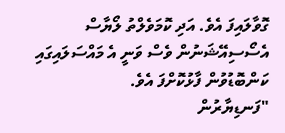ގޮވާލައިފަ އެވެ. އަދި ކޮމަވެލްތު ލޯޔާސް އެސޯސިއޭޝަނުން ވެސް ވަނީ އެ މައްސަލައިގައި ކަންބޮޑުވުން ފާޅުކޮށްފަ އެވެ.
"ފަނޑިޔާރުން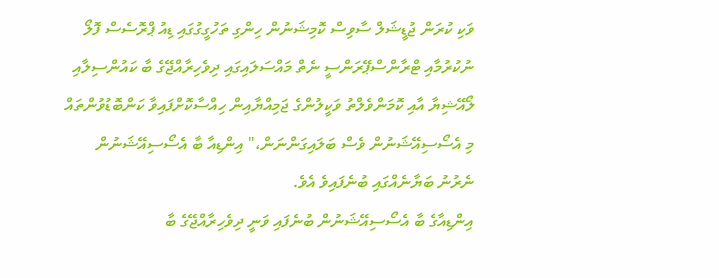ވަކި ކުރަން ޖުޑީޝަލް ސާވިސް ކޮމިޝަނުން ހިންގި ތަހުގީގުގައި ޑިއު ޕްރޮސެސް ފޮލޯ ނުކުރުމާއި ޓްރާންސްޕޭރަންސީ ނެތް މައްސަލައިގައި ދިވެހިރާއްޖޭގެ ބާ ކައުންސިލާއި ލޯއޭޝިޔާ އާއި ކޮމަންވެލްތު ވަކީލުންގެ ޖަމިއްޔާއިން ހިއްސާކޮށްފައިވާ ކަންބޮޑުވުންތައް މި އެސޯސިއޭޝަނުން ވެސް ބަލައިގަންނަން،" އިންޑިއާ ބާ އެސޯސިއޭޝަނުން ނެރުނު ބަޔާނެއްގައި ބުނެފައިވެ އެވެ.
އިންޑިއާގެ ބާ އެސޯސިއޭޝަނުން ބުނެފައި ވަނީ ދިވެހިރާއްޖޭގެ ބާ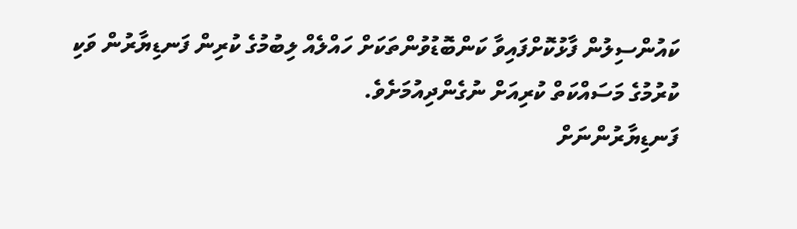ކައުންސިލުން ފާޅުކޮށްފައިވާ ކަންބޮޑުވުންތަކަށް ހައްލެއް ލިބުމުގެ ކުރިން ފަނޑިޔާރުން ވަކި ކުރުމުގެ މަސައްކަތް ކުރިއަށް ނުގެންދިއުމަށެވެ.
ފަނޑިޔާރުންނަށް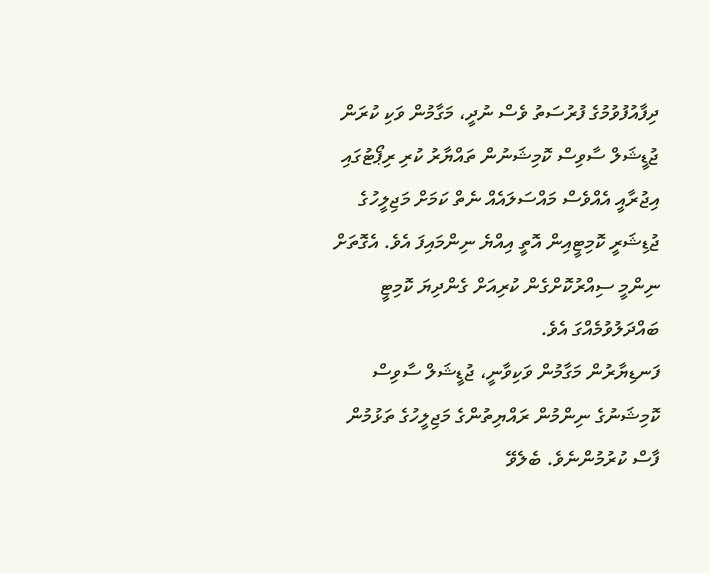ދިފާއުފުވުމުގެ ފުރުސަތު ވެސް ނުދީ، މަގާމުން ވަކި ކުރަން ޖުޑީޝަލް ސާވިސް ކޮމިޝަނުން ތައްޔާރު ކުރި ރިޕޯޓުގައި އިޖުރާއީ އެއްވެސް މައްސަލައެއް ނެތް ކަމަށް މަޖިލީހުގެ ޖުޑިޝަރީ ކޮމިޓީއިން އޮތީ އިއްޔެ ނިންމައިފަ އެވެ. އެގޮތަށް ނިންމީ ސިއްރުކޮށްގެން ކުރިއަށް ގެންދިޔަ ކޮމިޓީ ބައްދަލުވުމެއްގަ އެވެ.
ފަނޑިޔާރުން މަގާމުން ވަކިވާނީ، ޖުޑީޝަލް ސާވިސް ކޮމިޝަނުގެ ނިންމުން ރައްޔިތުންގެ މަޖިލީހުގެ ތަޅުމުން ފާސް ކުރުމުންނެވެ. ބެލެވޭ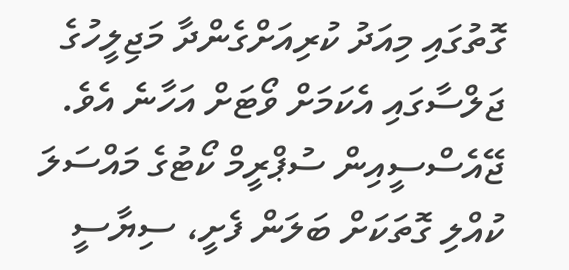ގޮތުގައި މިއަދު ކުރިއަށްގެންދާ މަޖިލީހުގެ ޖަލްސާގައި އެކަމަށް ވޯޓަށް އަހާނެ އެވެ.
ޖޭއެސްސީއިން ސުޕްރީމް ކޯޓުގެ މައްސަލަ ކުއްލި ގޮތަކަށް ބަލަން ފެށީ، ސިޔާސީ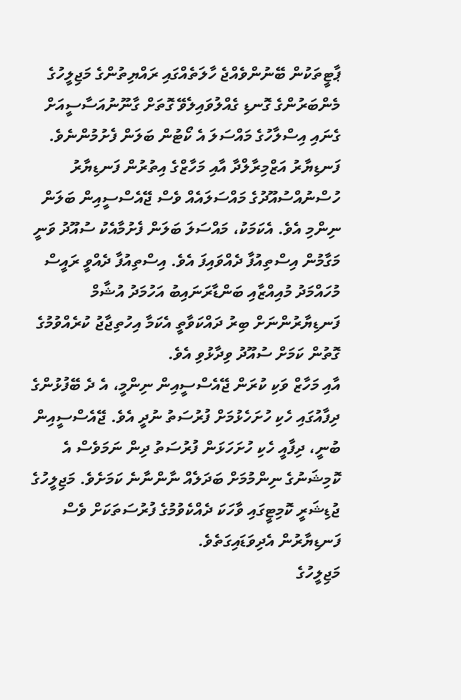ޕާޓީތަކުން ބޭނުންވެއްޖެ ހާލަތެއްގައި ރައްޔިތުންގެ މަޖިލީހުގެ މެންބަރުންގެ ގޮނޑި ގެއްލުވައިލެވޭ ގޮތަށް ގާނޫނުއަސާސީއަށް ގެނައި އިސްލާހުގެ މައްސަލަ އެ ކޯޓުން ބަލަން ފެށުމުންނެވެ.
ފަނޑިޔާރު އަޒްމިރާލްދާ އާއި މަހާޒްގެ އިތުރުން ފަނޑިޔާރު ހުސްނުއްސުއޫދުގެ މައްސަލައެއް ވެސް ޖޭއެސްސީއިން ބަލަން ނިންމި އެވެ. އެކަމަކު، މައްސަލަ ބަލަން ފެށުމާއެކު ސުއޫދު ވަނީ މަގާމުން އިސްތިއުފާ ދެއްވައިފަ އެވެ. އިސްތިއުފާ ދެއްވީ ރައީސް މުހައްމަދު މުއިއްޒާއި ބަންޑާރަނައިބު އަހުމަދު އުޝާމް ފަނޑިޔާރުންނަށް ބިރު ދައްކަވާތީ އެކަމާ އިހުތިޖާޖު ކުރެއްވުމުގެ ގޮތުން ކަމަށް ސުއޫދު ވިދާޅުވި އެވެ.
އާއި މަހާޒް ވަކި ކުރަން ޖޭއެސްސީއިން ނިންމީ، އެ ދެ ބޭފުޅުންގެ ދިފާއުގައި ހެކި ހުށަހެޅުމަށް ފުރުސަތު ނުދީ އެވެ. ޖޭއެސްސީއިން ބުނީ، ދިފާއީ ހެކި ހުށަހަޅަން ފުރުސަތު ދިން ނަމަވެސް އެ ކޮމިޝަނުގެ ނިންމުމަށް ބަދަލެއް ނާންނާނެ ކަމަށެވެ. މަޖިލީހުގެ ޖުޑިޝަރީ ކޮމިޓީގައި ވާހަކަ ދެއްކެވުމުގެ ފުރުސަތަކަށް ވެސް ފަނޑިޔާރުން އެދިވަޑައިގަތެވެ.
މަޖިލީހުގެ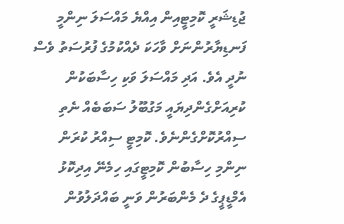ޖުޑިޝަރީ ކޮމިޓީއިން އިއްޔެ މައްސަލަ ނިންމީ ފަނޑިޔާރުންނަށް ވާހަކަ ދެއްކުމުގެ ފުރުސަތު ވެސް ނުދީ އެވެ. އަދި މައްސަލަ ވަކި ހިސާބަކުން ކުރިއަށްގެންދިޔައީ މަގުބޫލު ސަބަބެއް ނެތި ސިއްރުކޮށްގެންނެވެ. ކޮމިޓީ ސިއްރު ކުރަން ނިންމި ހިސާބުން ކޮމިޓީގައި ހިމެނޭ އިދިކޮޅު އެމްޑީޕީގެ ދެ މެންބަރުން ވަނީ ބައްދަލުވުން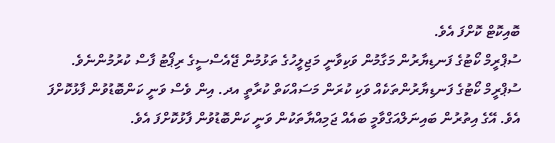ބޮއިކޮޓް ކޮށްފަ އެވެ.
ސުޕްރީމް ކޯޓުގެ ފަނޑިޔާރުން މަގާމުން ވަކިވާނީ މަޖިލީހުގެ ތަޅުމުން ޖޭއެސްސީގެ ރިޕޯޓު ފާސް ކުރުމުންނެވެ.
ސުޕްރީމް ކޯޓުގެ ފަނޑިޔާރުންތަކެއް ވަކި ކުރަން މަސައްކަތް ކުރާތީ އދ. އިން ވެސް ވަނީ ކަންބޮޑުވުން ފާޅުކޮށްފަ އެވެ. އޭގެ އިތުރުން ބައިނަލްއަގްވާމީ ބައެއް ޖަމިއްޔާތަކުން ވަނީ ކަންބޮޑުވުން ފާޅުކޮށްފަ އެވެ.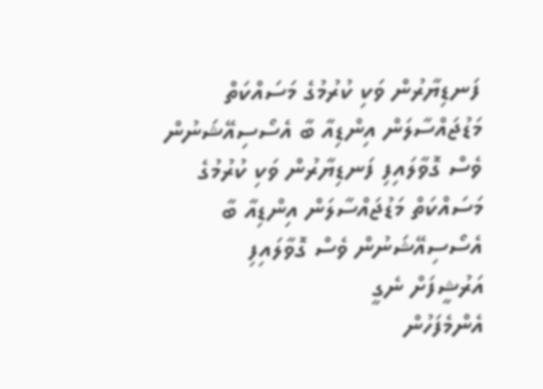ފަނޑިޔާރުން ވަކި ކުރުމުގެ މަސައްކަތް މަޑުޖައްސާލަން އިންޑިއާ ބާ އެސޯސިއޭޝަނުން ވެސް ގޮވާލައިފި ފަނޑިޔާރުން ވަކި ކުރުމުގެ މަސައްކަތް މަޑުޖައްސާލަން އިންޑިއާ ބާ އެސޯސިއޭޝަނުން ވެސް ގޮވާލައިފި
އަރުޝީފަށް ނެގީ
އެންމެފަހުން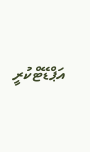އަޕްޑޭޓްކުރީ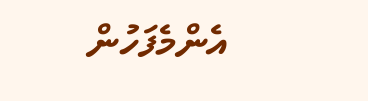އެންމެފަހުން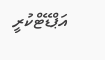އަޕްޑޭޓްކުރީ